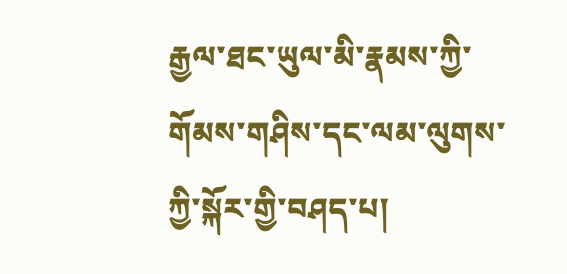རྒྱལ་ཐང་ཡུལ་མི་རྣམས་ཀྱི་གོམས་གཤིས་དང་ལམ་ལུགས་ཀྱི་སྐོར་གྱི་བཤད་པ།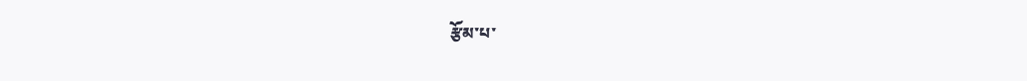རྩོམ་པ་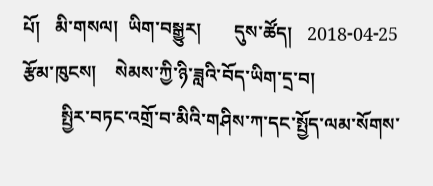པོ།   མི་གསལ།  ཡིག་བསྒྱུར།       དུས་ཚོད།   2018-04-25   རྩོམ་ཁུངས།    སེམས་ཀྱི་ཉི་ཟླའི་བོད་ཡིག་དྲ་བ།
        སྤྱིར་བཏང་འགྲོ་བ་མིའི་གཤིས་ཀ་དང་སྤྱོད་ལམ་སོགས་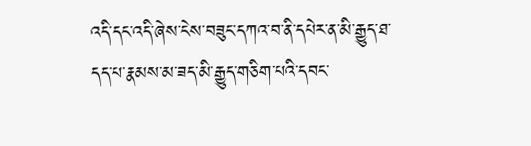འདི་དང་འདི་ཞེས་ངེས་བཟུང་དཀའ་བ་ནི་དཔེར་ན་མི་རྒྱུད་ཐ་དད་པ་རྣམས་མ་ཟད་མི་རྒྱུད་གཅིག་པའི་དབང་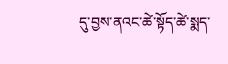དུ་བྱས་ནའང་ཚེ་སྟོད་ཚེ་སྨད་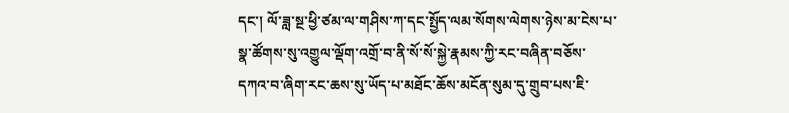དང་། ལོ་ཟླ་སྔ་ཕྱི་ཙམ་ལ་གཤིས་ཀ་དང་སྤྱོད་ལམ་སོགས་ལེགས་ཉེས་མ་ངེས་པ་སྣ་ཚོགས་སུ་འགྱུལ་ལྡོག་འགྲོ་བ་ནི་སོ་སོ་སྐྱེ་རྣམས་ཀྱི་རང་བཞིན་བཅོས་དཀའ་བ་ཞིག་རང་ཆས་སུ་ཡོད་པ་མཐོང་ཆོས་མངོན་སུམ་དུ་གྲུབ་པས་ཇི་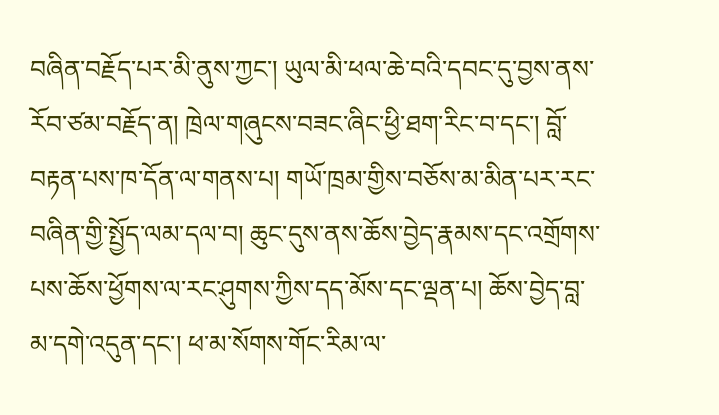བཞིན་བརྗོད་པར་མི་ནུས་ཀྱང་། ཡུལ་མི་ཕལ་ཆེ་བའི་དབང་དུ་བྱས་ནས་རོབ་ཙམ་བརྗོད་ན། ཁྲེལ་གཞུངས་བཟང་ཞིང་ཕྱི་ཐག་རིང་བ་དང་། བློ་བརྟན་པས་ཁ་དོན་ལ་གནས་པ། གཡོ་ཁྲམ་གྱིས་བཅོས་མ་མིན་པར་རང་བཞིན་གྱི་སྤྱོད་ལམ་དལ་བ། ཆུང་དུས་ནས་ཆོས་བྱེད་རྣམས་དང་འགྲོགས་པས་ཆོས་ཕྱོགས་ལ་རང་ཤུགས་ཀྱིས་དད་མོས་དང་ལྡན་པ། ཆོས་བྱེད་བླ་མ་དགེ་འདུན་དང་། ཕ་མ་སོགས་གོང་རིམ་ལ་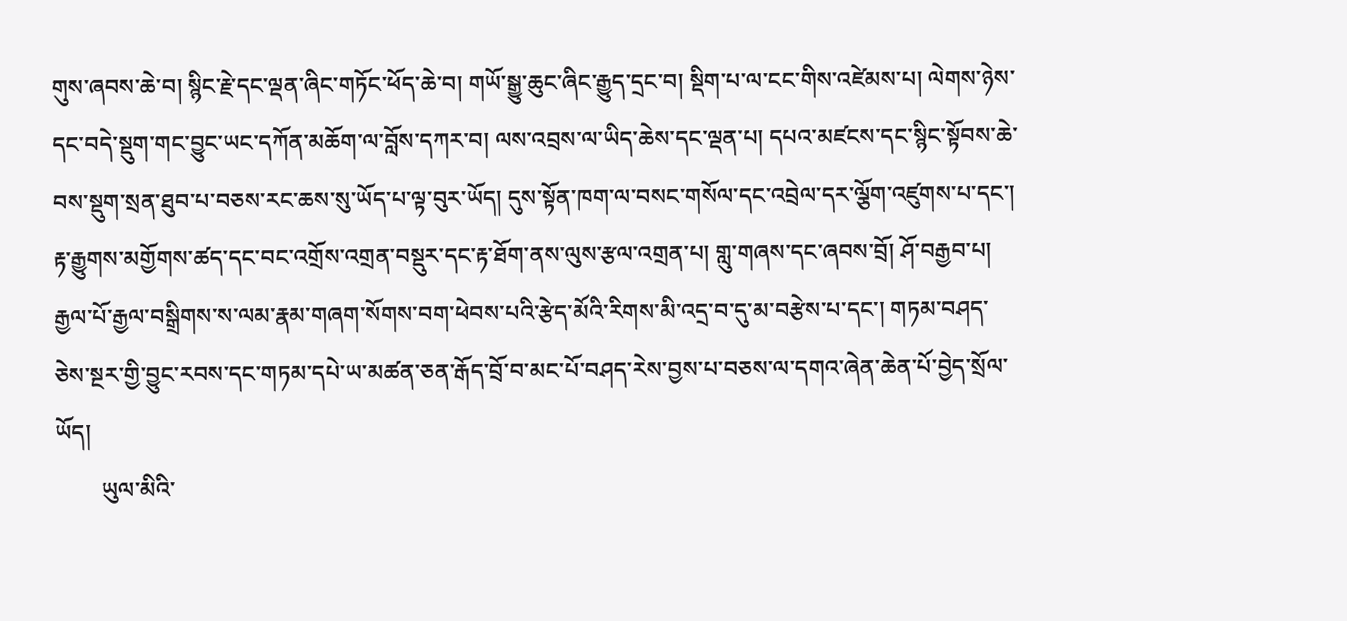གུས་ཞབས་ཆེ་བ། སྙིང་རྗེ་དང་ལྡན་ཞིང་གཏོང་ཕོད་ཆེ་བ། གཡོ་སྒྱུ་ཆུང་ཞིང་རྒྱུད་དྲང་བ། སྡིག་པ་ལ་ངང་གིས་འཛེམས་པ། ལེགས་ཉེས་དང་བདེ་སྡུག་གང་བྱུང་ཡང་དཀོན་མཆོག་ལ་བློས་དཀར་བ། ལས་འབྲས་ལ་ཡིད་ཆེས་དང་ལྡན་པ། དཔའ་མཛངས་དང་སྙིང་སྟོབས་ཆེ་བས་སྡུག་སྲན་ཐུབ་པ་བཅས་རང་ཆས་སུ་ཡོད་པ་ལྟ་བུར་ཡོད། དུས་སྟོན་ཁག་ལ་བསང་གསོལ་དང་འབྲེལ་དར་ལྕོག་འཛུགས་པ་དང་། རྟ་རྒྱུགས་མགྱོགས་ཚད་དང་བང་འགྲོས་འགྲན་བསྡུར་དང་རྟ་ཐོག་ནས་ལུས་རྩལ་འགྲན་པ། གླུ་གཞས་དང་ཞབས་བྲོ། ཤོ་བརྒྱབ་པ། རྒྱལ་པོ་རྒྱལ་བསྒྲིགས་ས་ལམ་རྣམ་གཞག་སོགས་བག་ཕེབས་པའི་རྩེད་མོའི་རིགས་མི་འདྲ་བ་དུ་མ་བརྩེས་པ་དང་། གཏམ་བཤད་ཅེས་སྔར་གྱི་བྱུང་རབས་དང་གཏམ་དཔེ་ཡ་མཚན་ཅན་རྒོད་བྲོ་བ་མང་པོ་བཤད་རེས་བྱས་པ་བཅས་ལ་དགའ་ཞེན་ཆེན་པོ་བྱེད་སྲོལ་ཡོད།
        ཡུལ་མིའི་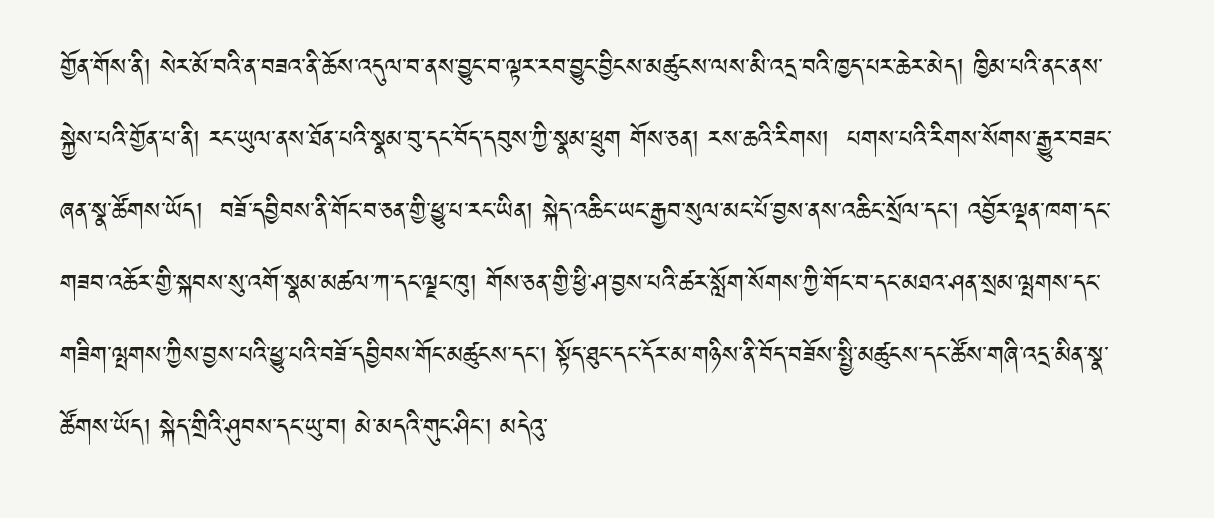གྱོན་གོས་ནི། སེར་མོ་བའི་ན་བཟའ་ནི་ཆོས་འདུལ་བ་ནས་བྱུང་བ་ལྟར་རབ་བྱུང་བྱིངས་མཚུངས་ལས་མི་འདྲ་བའི་ཁྱད་པར་ཆེར་མེད། ཁྱིམ་པའི་ནང་ནས་སྐྱེས་པའི་གྱོན་པ་ནི། རང་ཡུལ་ནས་ཐོན་པའི་སྣམ་བུ་དང་བོད་དབུས་ཀྱི་སྣམ་ཕྲུག གོས་ཅན། རས་ཆའི་རིགས།  པགས་པའི་རིགས་སོགས་རྒྱུར་བཟང་ཞན་སྣ་ཚོགས་ཡོད།  བཟོ་དབྱིབས་ནི་གོང་བ་ཅན་གྱི་ཕྱུ་པ་རང་ཡིན། སྐེད་འཆིང་ཡང་རྒྱབ་སུལ་མང་པོ་བྱས་ནས་འཆིང་སྲོལ་དང་། འབྱོར་ལྡན་ཁག་དང་གཟབ་འཆོར་གྱི་སྐབས་སུ་འགོ་སྣམ་མཚལ་ཀ་དང་ལྗང་ཁུ། གོས་ཅན་གྱི་ཕྱི་ཤ་བྱས་པའི་ཚར་སློག་སོགས་ཀྱི་གོང་བ་དང་མཐའ་ཤན་སྲམ་ལྤགས་དང་གཟིག་ལྤགས་ཀྱིས་བྱས་པའི་ཕྱུ་པའི་བཟོ་དབྱིབས་གོང་མཚུངས་དང་། སྟོད་ཐུང་དང་དོར་མ་གཉིས་ནི་བོད་བཟོས་སྤྱི་མཚུངས་དང་ཚོས་གཞི་འདྲ་མིན་སྣ་ཚོགས་ཡོད། སྐེད་གྲིའི་ཤུབས་དང་ཡུ་བ། མེ་མདའི་གུང་ཤིང་། མདེའུ་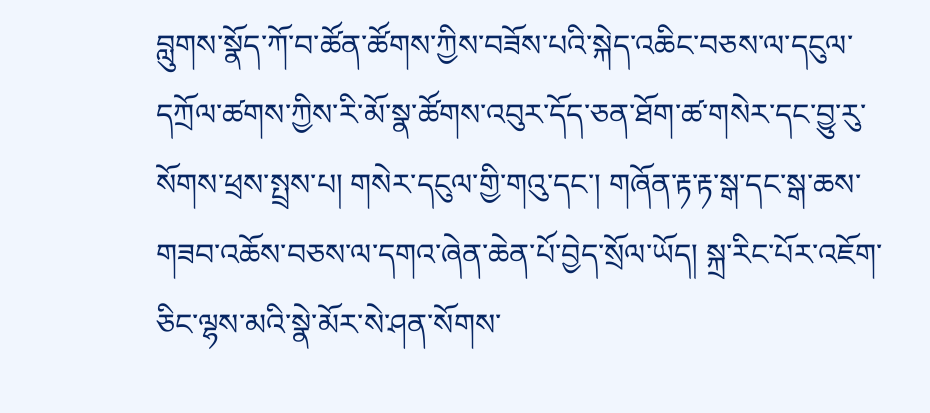བླུགས་སྣོད་ཀོ་བ་ཚོན་ཚོགས་ཀྱིས་བཟོས་པའི་སྐེད་འཆིང་བཅས་ལ་དངུལ་དཀྲོལ་ཚགས་ཀྱིས་རི་མོ་སྣ་ཚོགས་འབུར་དོད་ཅན་ཐོག་ཚ་གསེར་དང་བྱུ་རུ་སོགས་ཕྲས་སྤྲས་པ། གསེར་དངུལ་གྱི་གའུ་དང་། གཞོན་རྟ་རྟ་སྒ་དང་སྒ་ཆས་གཟབ་འཆོས་བཅས་ལ་དགའ་ཞེན་ཆེན་པོ་བྱེད་སྲོལ་ཡོད། སྐྲ་རིང་པོར་འཇོག་ཅིང་ལྷས་མའི་སྣེ་མོར་སེ་ཤན་སོགས་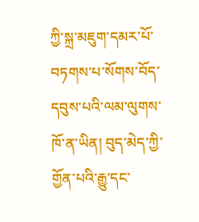ཀྱི་སྐྲ་མཇུག་དམར་པོ་བཏགས་པ་སོགས་བོད་དབུས་པའི་ལམ་ལུགས་ཁོ་ན་ཡིན། བུད་མེད་ཀྱི་གྱོན་པའི་རྒྱུ་དང་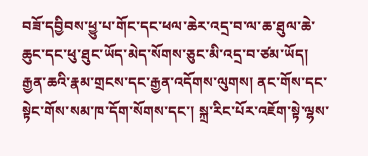བཟོ་དབྱིབས་ཕྱུ་པ་གོང་དང་ཕལ་ཆེར་འདྲ་བ་ལ་ཆ་ཐུལ་ཆེ་ཆུང་དང་ཕུ་ཐུང་ཡོད་མེད་སོགས་ཅུང་མི་འདྲ་བ་ཙམ་ཡོད། རྒྱན་ཆའི་རྣམ་གྲངས་དང་རྒྱན་འདོགས་ལུགས། ནང་གོས་དང་སྟེང་གོས་སམ་ཁ་དོག་སོགས་དང་། སྐྲ་རིང་པོར་འཇོག་སྟེ་ལྷས་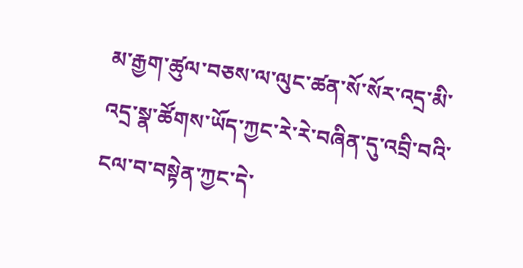མ་རྒྱག་ཚུལ་བཅས་ལ་ལུང་ཚན་སོ་སོར་འདྲ་མི་འདྲ་སྣ་ཚོགས་ཡོད་ཀྱང་རེ་རེ་བཞིན་དུ་འབྲི་བའི་ངལ་བ་བསྟེན་ཀྱང་དེ་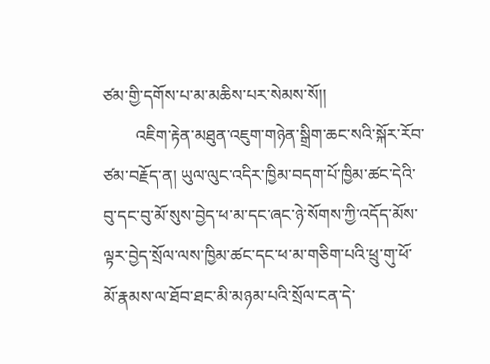ཙམ་གྱི་དགོས་པ་མ་མཆིས་པར་སེམས་སོ།།
        འཇིག་རྟེན་མཐུན་འཇུག་གཉེན་སྒྲིག་ཆང་སའི་སྐོར་རོབ་ཙམ་བརྗོད་ན། ཡུལ་ལུང་འདིར་ཁྱིམ་བདག་པོ་ཁྱིམ་ཚང་དེའི་བུ་དང་བུ་མོ་སུས་བྱེད་ཕ་མ་དང་ཞང་ཉེ་སོགས་ཀྱི་འདོད་མོས་ལྟར་བྱེད་སྲོལ་ལས་ཁྱིམ་ཚང་དང་ཕ་མ་གཅིག་པའི་ཕྲུ་གུ་ཕོ་མོ་རྣམས་ལ་ཐོབ་ཐང་མི་མཉམ་པའི་སྲོལ་ངན་དེ་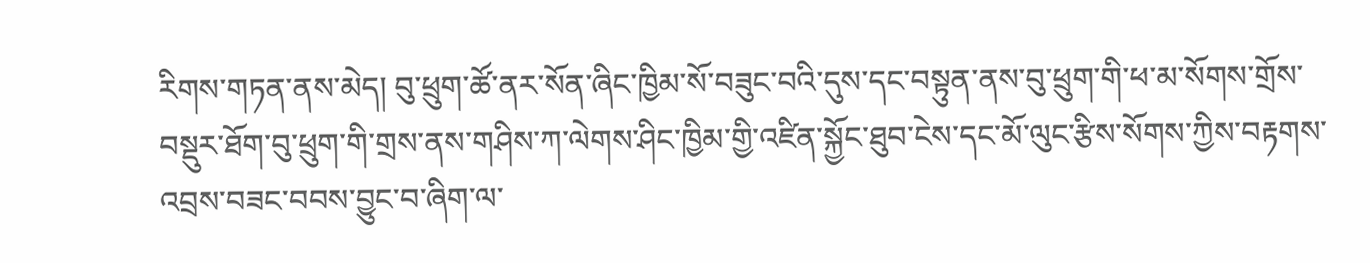རིགས་གཏན་ནས་མེད། བུ་ཕྲུག་ཚོ་ནར་སོན་ཞིང་ཁྱིམ་སོ་བཟུང་བའི་དུས་དང་བསྟུན་ནས་བུ་ཕྲུག་གི་ཕ་མ་སོགས་གྲོས་བསྡུར་ཐོག་བུ་ཕྲུག་གི་གྲས་ནས་གཤིས་ཀ་ལེགས་ཤིང་ཁྱིམ་གྱི་འཛིན་སྐྱོང་ཐུབ་ངེས་དང་མོ་ལུང་རྩིས་སོགས་ཀྱིས་བརྟགས་འབྲས་བཟང་བབས་བྱུང་བ་ཞིག་ལ་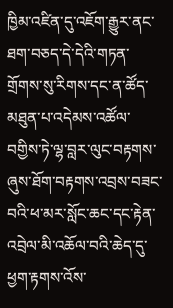ཁྱིམ་འཛིན་དུ་འཇོག་རྒྱུར་ནང་ཐག་བཅད་དེ་དེའི་གཏན་གྲོགས་སུ་རིགས་དང་ན་ཚོད་མཐུན་པ་འདེམས་འཚོལ་བགྱིས་ཏེ་ལྷ་བླར་ལུང་བརྟགས་ཞུས་ཐོག་བརྟགས་འབྲས་བཟང་བའི་ཕ་མར་སློང་ཆང་དང་རྟེན་འབྲེལ་མི་འཆོལ་བའི་ཆེད་དུ་ཕྱག་རྟགས་འོས་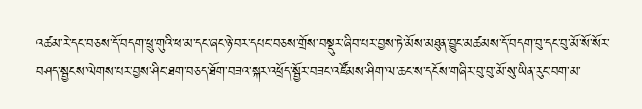འཚམ་རེ་དང་བཅས་དོ་བདག་ཕྲུ་གུའི་ཕ་མ་དང་ཞང་ཉེ་བར་དཔང་བཅས་གྲོས་བསྡུར་ཞིབ་པར་བྱས་ཏེ་མོས་མཐུན་བྱུང་མཚམས་དོ་བདག་བུ་དང་བུ་མོ་སོ་སོར་བཤད་སྦྱངས་ལེགས་པར་བྱས་ཤིང་ཐག་བཅད་ཐོག་བཟའ་སྐར་འཕྲོད་སྦྱོར་བཟང་འཛོམས་ཤིག་ལ་ཆང་ས་དངོས་གཞིར་བུ་བུ་མོ་སུ་ཡིན་རུང་བག་མ་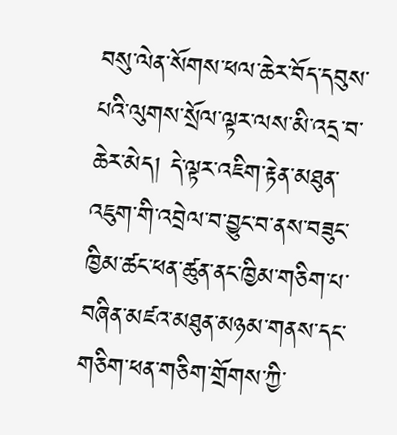བསུ་ལེན་སོགས་ཕལ་ཆེར་བོད་དབུས་པའི་ལུགས་སྲོལ་ལྟར་ལས་མི་འདྲ་བ་ཆེར་མེད། དེ་ལྟར་འཇིག་རྟེན་མཐུན་འཇུག་གི་འབྲེལ་བ་བྱུང་བ་ནས་བཟུང་ཁྱིམ་ཚང་ཕན་ཚུན་ནང་ཁྱིམ་གཅིག་པ་བཞིན་མཛའ་མཐུན་མཉམ་གནས་དང་གཅིག་ཕན་གཅིག་གྲོགས་ཀྱི་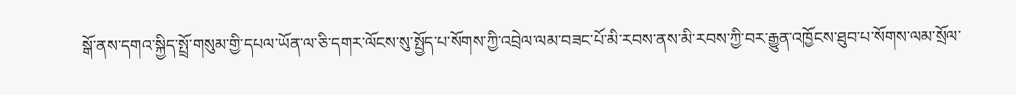སྒོ་ནས་དགའ་སྐྱིད་སྤྲོ་གསུམ་གྱི་དཔལ་ཡོན་ལ་ཅི་དགར་ལོངས་སུ་སྤྱོད་པ་སོགས་ཀྱི་འབྲེལ་ལམ་བཟང་པོ་མི་རབས་ནས་མི་རབས་ཀྱི་བར་རྒྱུན་འཁྱོངས་ཐུབ་པ་སོགས་ལམ་སྲོལ་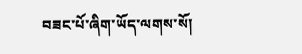བཟང་པོ་ཞིག་ཡོད་ལགས་སོ།